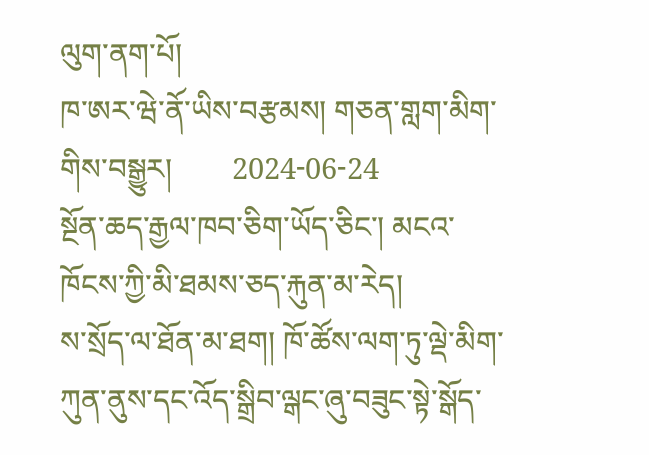ལུག་ནག་པོ།
ཁ་ཨར་ཝེ་ནོ་ཡིས་བརྩམས། གཅན་གླག་མིག་གིས་བསྒྱུར།        2024-06-24
སྔོན་ཆད་རྒྱལ་ཁབ་ཅིག་ཡོད་ཅིང་། མངའ་ཁོངས་ཀྱི་མི་ཐམས་ཅད་རྐུན་མ་རེད།
ས་སྲོད་ལ་ཐོན་མ་ཐག། ཁོ་ཚོས་ལག་ཏུ་ལྡེ་མིག་ཀུན་ནུས་དང་འོད་སྒྲིབ་ལྒང་ཞུ་བཟུང་སྟེ་སྒོད་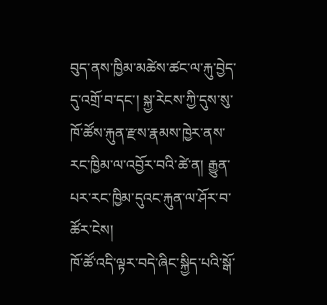བུད་ནས་ཁྱིམ་མཚེས་ཚང་ལ་རྐུ་བྱེད་དུ་འགྲོ་བ་དང་། སྐྱ་རེངས་ཀྱི་དུས་སུ་ཁོ་ཚོས་རྐུན་རྫས་རྣམས་ཁྱེར་ནས་རང་ཁྱིམ་ལ་འབྱོར་བའི་ཚེ་ན། རྒྱུན་པར་རང་ཁྱིམ་དུའང་རྐུན་ལ་ཤོར་བ་ཚོར་ངེས།
ཁོ་ཚོ་འདི་ལྟར་བདེ་ཞིང་སྐྱིད་པའི་སྒོ་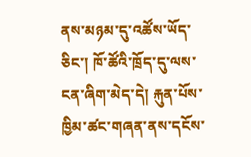ནས་མཉམ་དུ་འཚོས་ཡོད་ཅིང་། ཁོ་ཚོའི་ཁྲོད་དུ་ལས་ངན་ཞིག་མེད་དེ། རྐུན་པོས་ཁྱིམ་ཚང་གཞན་ནས་དངོས་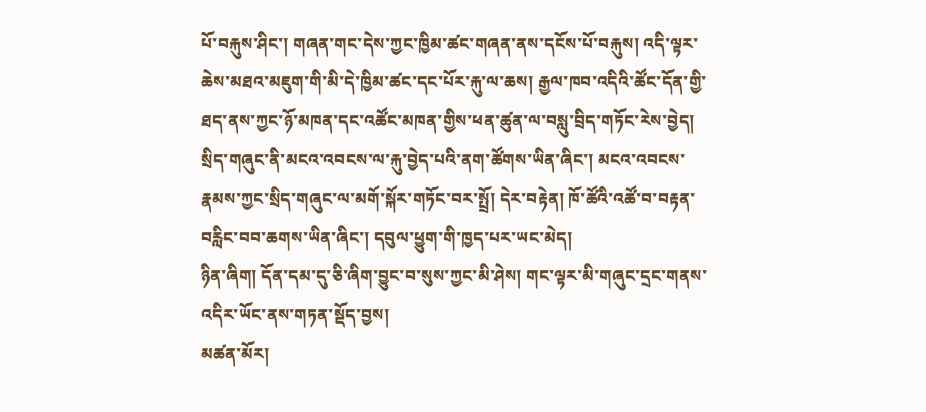པོ་བརྐུས་ཤིང་། གཞན་གང་དེས་ཀྱང་ཁྱིམ་ཚང་གཞན་ནས་དངོས་པོ་བརྐུས། འདི་ལྟར་ཆེས་མཐའ་མཇུག་གི་མི་དེ་ཁྱིམ་ཚང་དང་པོར་རྐུ་ལ་ཆས། རྒྱལ་ཁབ་འདིའི་ཚོང་དོན་གྱི་ཐད་ནས་ཀྱང་ཉོ་མཁན་དང་འཚོང་མཁན་གྱིས་ཕན་ཚུན་ལ་བསླུ་བྲིད་གཏོང་རེས་བྱེད། སྲིད་གཞུང་ནི་མངའ་འབངས་ལ་རྐུ་བྱེད་པའི་ནག་ཚོགས་ཡིན་ཞིང་། མངའ་འབངས་རྣམས་ཀྱང་སྲིད་གཞུང་ལ་མགོ་སྐོར་གཏོང་བར་སྤྲོ། དེར་བརྟེན། ཁོ་ཚོའི་འཚོ་བ་བརྟན་བརླིང་བབ་ཆགས་ཡིན་ཞིང་། དབུལ་ཕྱུག་གི་ཁྱད་པར་ཡང་མེད།
ཉིན་ཞིག། དོན་དམ་དུ་ཅི་ཞིག་བྱུང་བ་སུས་ཀྱང་མི་ཤེས། གང་ལྟར་མི་གཞུང་དྲང་གནས་འདིར་ཡོང་ནས་གཏན་སྡོད་བྱས།
མཚན་མོར།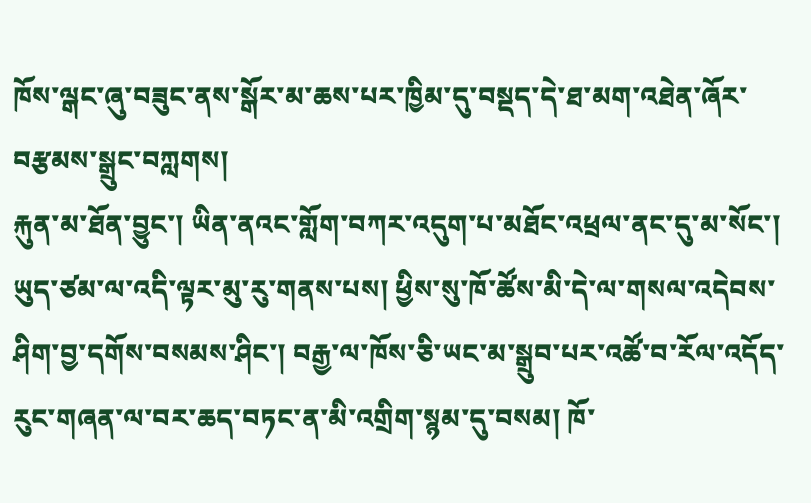ཁོས་ལྒང་ཞུ་བཟུང་ནས་སྒོར་མ་ཆས་པར་ཁྱིམ་དུ་བསྡད་དེ་ཐ་མག་འཐེན་ཞོར་བརྩམས་སྒྲུང་བཀླགས།
རྐུན་མ་ཐོན་བྱུང་། ཡིན་ནའང་གློག་བཀར་འདུག་པ་མཐོང་འཕྲལ་ནང་དུ་མ་སོང་།
ཡུད་ཙམ་ལ་འདི་ལྟར་མུ་རུ་གནས་པས། ཕྱིས་སུ་ཁོ་ཚོས་མི་དེ་ལ་གསལ་འདེབས་ཤིག་བྱ་དགོས་བསམས་ཤིང་། བརྒྱ་ལ་ཁོས་ཅི་ཡང་མ་སྒྲུབ་པར་འཚོ་བ་རོལ་འདོད་རུང་གཞན་ལ་བར་ཆད་བཏང་ན་མི་འགྲིག་སྙམ་དུ་བསམ། ཁོ་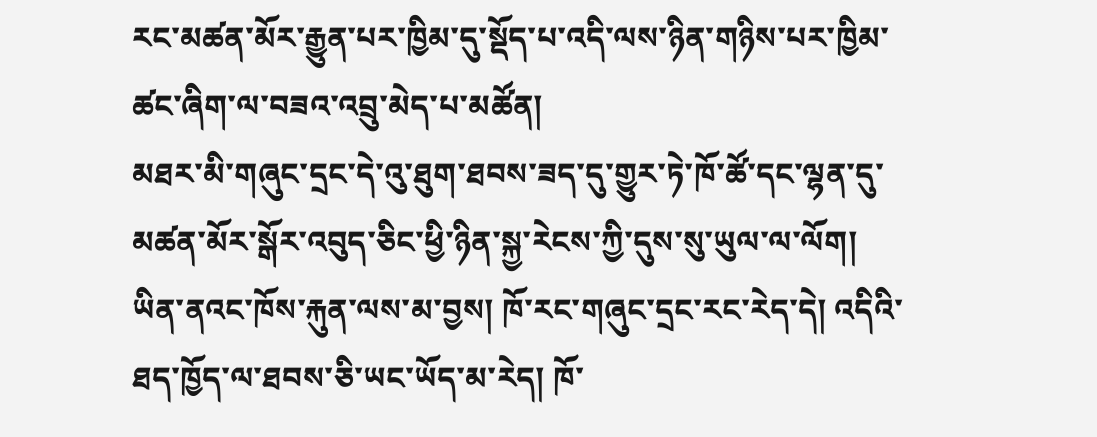རང་མཚན་མོར་རྒྱུན་པར་ཁྱིམ་དུ་སྡོད་པ་འདི་ལས་ཉིན་གཉིས་པར་ཁྱིམ་ཚང་ཞིག་ལ་བཟའ་འབྲུ་མེད་པ་མཚོན།
མཐར་མི་གཞུང་དྲང་དེ་འུ་ཐུག་ཐབས་ཟད་དུ་གྱུར་ཏེ་ཁོ་ཚོ་དང་ལྷན་དུ་མཚན་མོར་སྒོར་འབུད་ཅིང་ཕྱི་ཉིན་སྐྱ་རེངས་ཀྱི་དུས་སུ་ཡུལ་ལ་ལོག། ཡིན་ནའང་ཁོས་རྐུན་ལས་མ་བྱས། ཁོ་རང་གཞུང་དྲང་རང་རེད་དེ། འདིའི་ཐད་ཁྱོད་ལ་ཐབས་ཅི་ཡང་ཡོད་མ་རེད། ཁོ་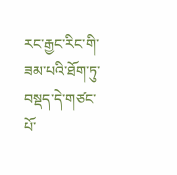རང་རྒྱང་རིང་གི་ཟམ་པའི་ཐོག་ཏུ་བསྡད་དེ་གཙང་པོ་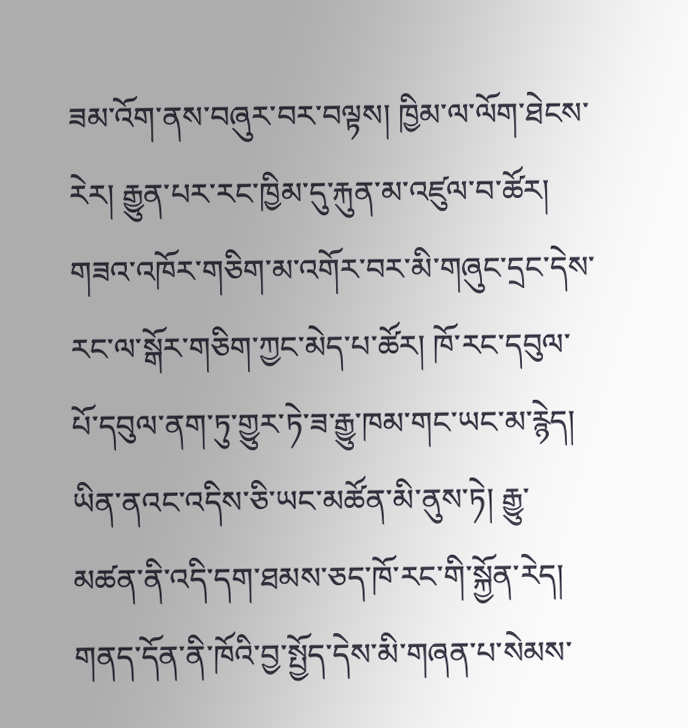ཟམ་འོག་ནས་བཞུར་བར་བལྟས། ཁྱིམ་ལ་ལོག་ཐེངས་རེར། རྒྱུན་པར་རང་ཁྱིམ་དུ་རྐུན་མ་འཛུལ་བ་ཚོར།
གཟའ་འཁོར་གཅིག་མ་འགོར་བར་མི་གཞུང་དྲང་དེས་རང་ལ་སྒོར་གཅིག་ཀྱང་མེད་པ་ཚོར། ཁོ་རང་དབུལ་པོ་དབུལ་ནག་ཏུ་གྱུར་ཏེ་ཟ་རྒྱུ་ཁམ་གང་ཡང་མ་རྙེད། ཡིན་ནའང་འདིས་ཅི་ཡང་མཚོན་མི་ནུས་ཏེ། རྒྱུ་མཚན་ནི་འདི་དག་ཐམས་ཅད་ཁོ་རང་གི་སྐྱོན་རེད། གནད་དོན་ནི་ཁོའི་བྱ་སྤྱོད་དེས་མི་གཞན་པ་སེམས་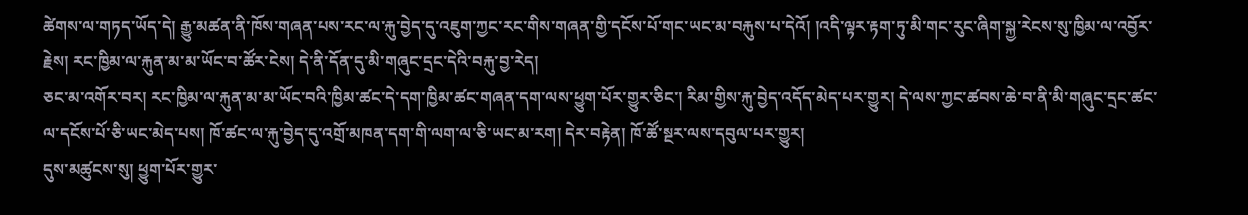ཚེགས་ལ་གཏད་ཡོད་དེ། རྒྱུ་མཚན་ནི་ཁོས་གཞན་པས་རང་ལ་རྐུ་བྱེད་དུ་འཇུག་ཀྱང་རང་གིས་གཞན་གྱི་དངོས་པོ་གང་ཡང་མ་བརྐུས་པ་དེའོ། །འདི་ལྟར་རྟག་ཏུ་མི་གང་རུང་ཞིག་སྐྱ་རེངས་སུ་ཁྱིམ་ལ་འབྱོར་རྗེས། རང་ཁྱིམ་ལ་རྐུན་མ་མ་ཡོང་བ་ཚོར་ངེས། དེ་ནི་དོན་དུ་མི་གཞུང་དྲང་དེའི་བརྐུ་བྱ་རེད།
ཅང་མ་འགོར་བར། རང་ཁྱིམ་ལ་རྐུན་མ་མ་ཡོང་བའི་ཁྱིམ་ཚང་དེ་དག་ཁྱིམ་ཚང་གཞན་དག་ལས་ཕྱུག་པོར་གྱུར་ཅིང་། རིམ་གྱིས་རྐུ་བྱེད་འདོད་མེད་པར་གྱུར། དེ་ལས་ཀྱང་ཚབས་ཆེ་བ་ནི་མི་གཞུང་དྲང་ཚང་ལ་དངོས་པོ་ཅི་ཡང་མེད་པས། ཁོ་ཚང་ལ་རྐུ་བྱེད་དུ་འགྲོ་མཁན་དག་གི་ལག་ལ་ཅི་ཡང་མ་རག། དེར་བརྟེན། ཁོ་ཚོ་སྔར་ལས་དབུལ་པར་གྱུར།
དུས་མཚུངས་སུ། ཕྱུག་པོར་གྱུར་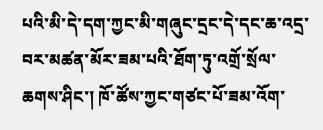པའི་མི་དེ་དག་ཀྱང་མི་གཞུང་དྲང་དེ་དང་ཆ་འདྲ་བར་མཚན་མོར་ཟམ་པའི་ཐོག་ཏུ་འགྲོ་སྲོལ་ཆགས་ཤིང་། ཁོ་ཚོས་ཀྱང་གཙང་པོ་ཟམ་འོག་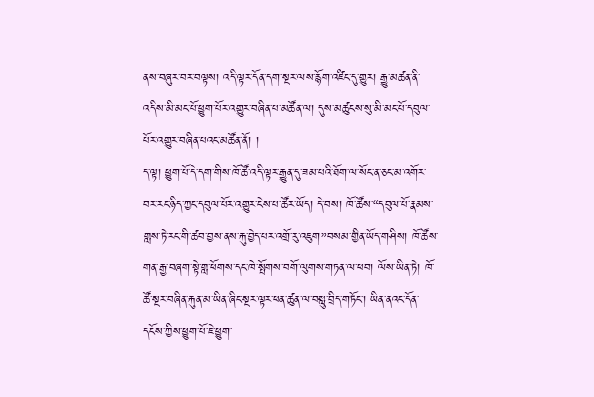ནས་བཞུར་བར་བལྟས། འདི་ལྟར་དོན་དག་སྔར་ལས་རྙོག་འཛིང་དུ་གྱུར། རྒྱུ་མཚན་ནི་འདིས་མི་མང་པོ་ཕྱུག་པོར་འགྱུར་བཞིན་པ་མཚོན་ལ། དུས་མཚུངས་སུ་མི་མང་པོ་དབུལ་པོར་འགྱུར་བཞིན་པའང་མཚོན་ནོ། །
ད་ལྟ། ཕྱུག་པོ་དེ་དག་གིས་ཁོ་ཚོ་འདི་ལྟར་རྒྱུན་དུ་ཟམ་པའི་ཐོག་ལ་སོང་ན་ཅང་མ་འགོར་བར་རང་ཉིད་ཀྱང་དབུལ་པོར་འགྱུར་ངེས་པ་ཚོར་ཡོད། དེ་བས། ཁོ་ཚོས་“དབུལ་པོ་རྣམས་གླས་ཏེ་རང་གི་ཚབ་བྱས་ནས་རྐུ་བྱེད་པར་འགྲོ་རུ་འཇུག”བསམ་གྱིན་ཡོད་གཤིས། ཁོ་ཚོས་གན་རྒྱ་བཞག་སྟེ་གླ་ཕོགས་དང་ཁེ་སྤོགས་བགོ་ལུགས་གཏན་ལ་ཕབ། ལོས་ཡིན་ཏེ། ཁོ་ཚོ་སྔར་བཞིན་རྐུན་མ་ཡིན་ཞིང་སྔར་ལྟར་ཕན་ཚུན་ལ་བསླུ་བྲིད་གཏོང་། ཡིན་ནའང་དོན་དངོས་ཀྱིས་ཕྱུག་པོ་ཇེ་ཕྱུག་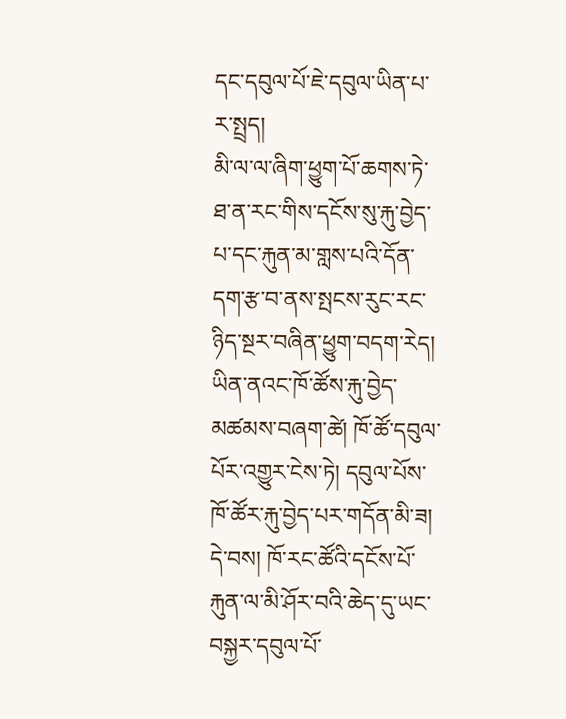དང་དབུལ་པོ་ཇེ་དབུལ་ཡིན་པ་ར་སྤྲད།
མི་ལ་ལ་ཞིག་ཕྱུག་པོ་ཆགས་ཏེ་ཐ་ན་རང་གིས་དངོས་སུ་རྐུ་བྱེད་པ་དང་རྐུན་མ་གླས་པའི་དོན་དག་རྩ་བ་ནས་སྤངས་རུང་རང་ཉིད་སྔར་བཞིན་ཕྱུག་བདག་རེད། ཡིན་ནའང་ཁོ་ཚོས་རྐུ་བྱེད་མཚམས་བཞག་ཚེ། ཁོ་ཚོ་དབུལ་པོར་འགྱུར་ངེས་ཏེ། དབུལ་པོས་ཁོ་ཚོར་རྐུ་བྱེད་པར་གདོན་མི་ཟ། དེ་བས། ཁོ་རང་ཚོའི་དངོས་པོ་རྐུན་ལ་མི་ཤོར་བའི་ཆེད་དུ་ཡང་བསྐྱར་དབུལ་པོ་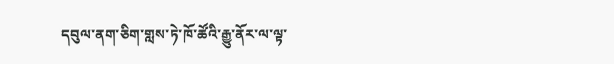དབུལ་ནག་ཅིག་གླས་ཏེ་ཁོ་ཚོའི་རྒྱུ་ནོར་ལ་ལྟ་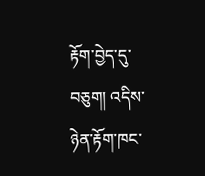རྟོག་བྱེད་དུ་བཅུག། འདིས་ཉེན་རྟོག་ཁང་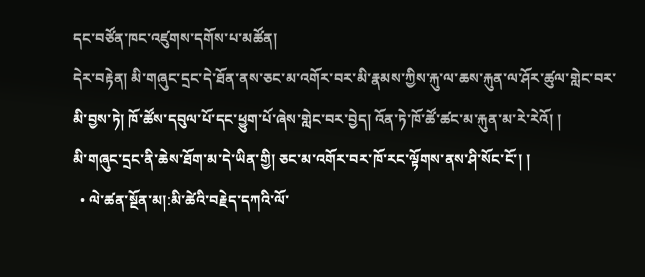དང་བཙོན་ཁང་འཛུགས་དགོས་པ་མཚོན།
དེར་བརྟེན། མི་གཞུང་དྲང་དེ་ཐོན་ནས་ཅང་མ་འགོར་བར་མི་རྣམས་ཀྱིས་རྐུ་ལ་ཆས་རྐུན་ལ་ཤོར་ཚུལ་གླེང་བར་མི་བྱས་ཏེ། ཁོ་ཚོས་དབུལ་པོ་དང་ཕྱུག་པོ་ཞེས་གླེང་བར་བྱེད། འོན་ཏེ་ཁོ་ཚོ་ཚང་མ་རྐུན་མ་རེ་རེའོ། །
མི་གཞུང་དྲང་ནི་ཆེས་ཐོག་མ་དེ་ཡིན་གྱི། ཅང་མ་འགོར་བར་ཁོ་རང་ལྟོགས་ནས་ཤི་སོང་ངོ་། །
  • ལེ་ཚན་སྔོན་མ།:མི་ཚེའི་བརྗེད་དཀའི་ལོ་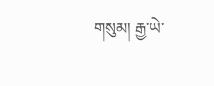གསུམ། རྒྱ་ཡེ་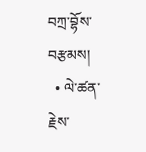བཀྲ་བྷོས་བརྩམས།
  • ལེ་ཚན་རྗེས་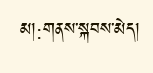མ།:གནས་སྐབས་མེད།